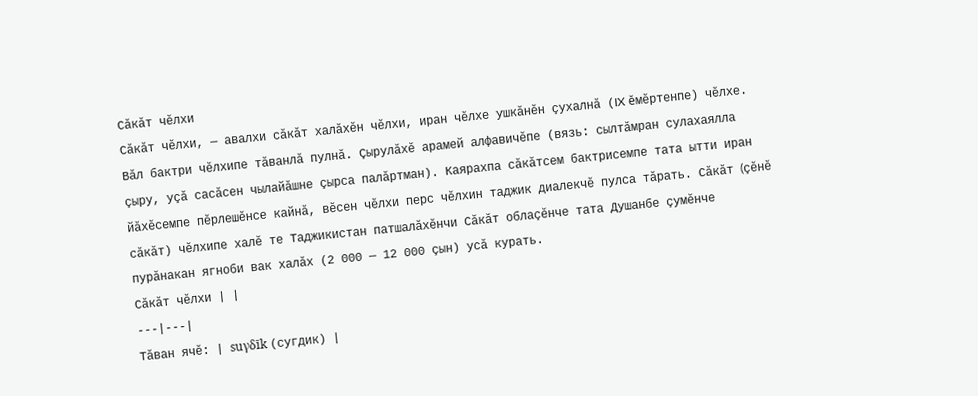Сăкăт чĕлхи
Сăкăт чĕлхи, — авалхи сăкăт халăхĕн чĕлхи, иран чĕлхе ушкăнĕн çухалнă (IX ĕмĕртенпе) чĕлхе. Вăл бактри чĕлхипе тăванлă пулнă. Çырулăхĕ арамей алфавичĕпе (вязь: сылтăмран сулахаялла çыру, уçă сасăсен чылайăшне çырса палăртман). Каярахпа сăкăтсем бактрисемпе тата ытти иран йăхĕсемпе пĕрлешĕнсе кайнă, вĕсен чĕлхи перс чĕлхин таджик диалекчĕ пулса тăрать. Сăкăт (çĕнĕ сăкăт) чĕлхипе халĕ те Таджикистан патшалăхĕнчи Сăкăт облаçĕнче тата Душанбе çумĕнче пурăнакан ягноби вак халăх (2 000 — 12 000 çын) усă курать.
Сăкăт чĕлхи | |
---|---|
Тăван ячĕ: | suγδīk (сугдик) |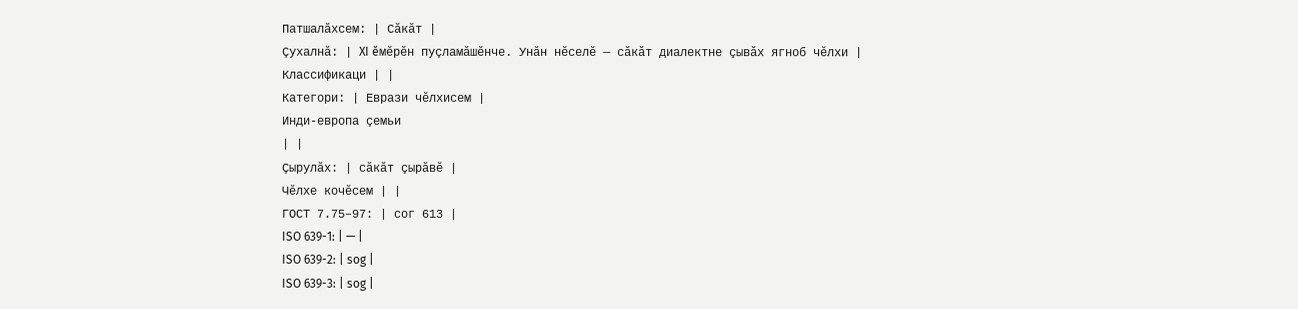Патшалăхсем: | Сăкăт |
Çухалнă: | XI ĕмĕрĕн пуçламăшĕнче. Унăн нĕселĕ — сăкăт диалектне çывăх ягноб чĕлхи |
Классификаци | |
Категори: | Еврази чĕлхисем |
Инди-европа çемьи
| |
Çырулăх: | сăкăт çырăвĕ |
Чĕлхе кочĕсем | |
ГОСТ 7.75–97: | сог 613 |
ISO 639-1: | — |
ISO 639-2: | sog |
ISO 639-3: | sog |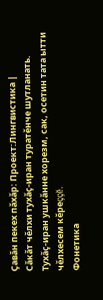Çавăн пекех пăхăр: Проект:Лингвистика |
Сăкăт чĕлхи тухăç-иран туратĕнче шутланать. Тухăç-иран ушкăнне хорезм, сак, осетин тата ытти чĕлхесем кĕреççĕ.
Фонетика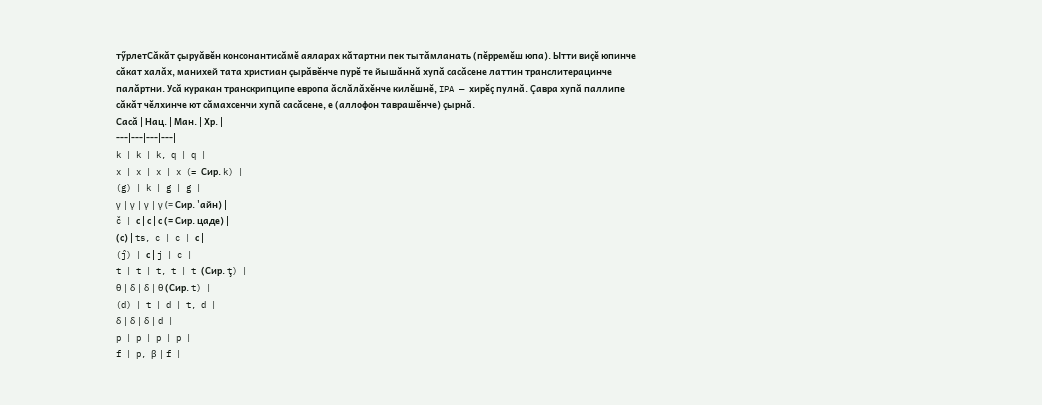тӳрлетСăкăт çыруăвĕн консонантисăмĕ аяларах кăтартни пек тытăмланать (пĕрремĕш юпа). Ытти виçĕ юпинче сăкат халăх, манихей тата христиан çырăвĕнче пурĕ те йышăннă хупă сасăсене латтин транслитерацинче палăртни. Усă куракан транскрипципе европа ăслăлăхĕнче килĕшнĕ, IPA — хирĕç пулнă. Çавра хупă паллипе сăкăт чĕлхинче ют сăмахсенчи хупă сасăсене, е (аллофон таврашĕнче) çырнă.
Сасă | Нац. | Ман. | Хр. |
---|---|---|---|
k | k | k, q | q |
x | x | x | x (= Сир. k) |
(g) | k | g | g |
γ | γ | γ | γ (= Сир. 'айн) |
č | с | с | с (= Сир. цаде) |
(с) | ts, c | c | с |
(ĵ) | с | j | c |
t | t | t, t | t (Сир. ţ) |
θ | δ | δ | θ (Сир. t) |
(d) | t | d | t, d |
δ | δ | δ | d |
p | p | p | p |
f | p, β | f |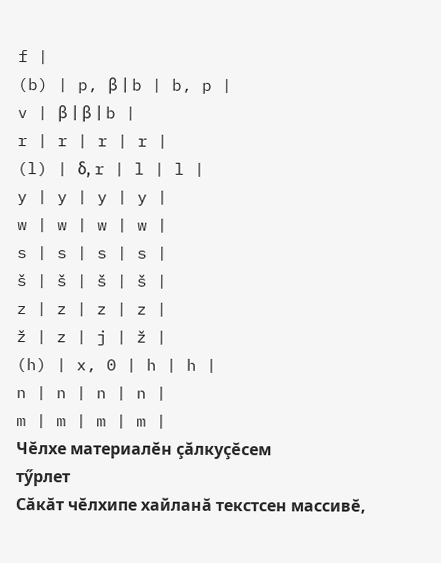f |
(b) | p, β | b | b, p |
v | β | β | b |
r | r | r | r |
(l) | δ, r | l | l |
y | y | y | y |
w | w | w | w |
s | s | s | s |
š | š | š | š |
z | z | z | z |
ž | z | j | ž |
(h) | x, 0 | h | h |
n | n | n | n |
m | m | m | m |
Чĕлхе материалĕн çăлкуçĕсем
тӳрлет
Сăкăт чĕлхипе хайланă текстсен массивĕ,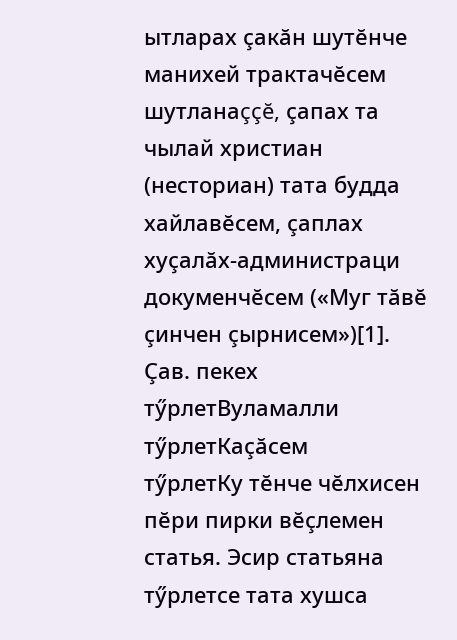ытларах çакăн шутĕнче манихей трактачĕсем шутланаççĕ, çапах та чылай христиан (несториан) тата будда хайлавĕсем, çаплах хуçалăх-администраци докуменчĕсем («Муг тăвĕ çинчен çырнисем»)[1].
Çав. пекех
тӳрлетВуламалли
тӳрлетКаçăсем
тӳрлетКу тĕнче чĕлхисен пĕри пирки вĕçлемен статья. Эсир статьяна тӳрлетсе тата хушса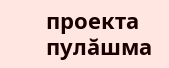проекта пулăшма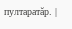пултаратăр. |